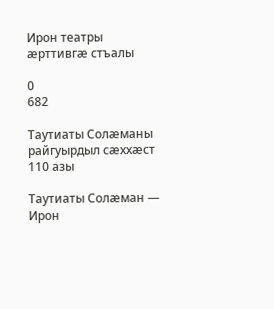Ирон театры ӕрттивгӕ стъалы

0
682

Таутиаты Солӕманы райгуырдыл сӕххӕст 110 азы

Таутиаты Солӕман — Ирон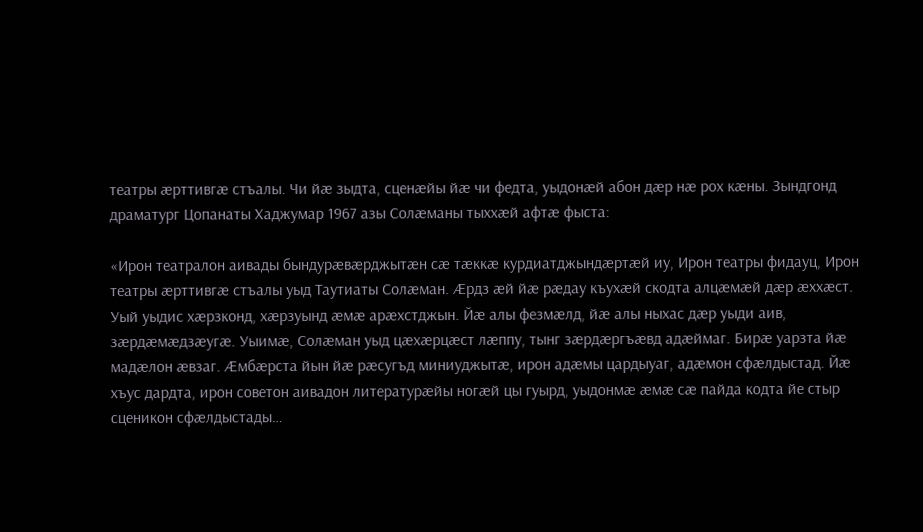театры ӕрттивгӕ стъалы. Чи йӕ зыдта, сценӕйы йӕ чи федта, уыдонӕй абон дӕр нӕ рох кӕны. Зындгонд драматург Цопанаты Хаджумар 1967 азы Солӕманы тыххӕй афтӕ фыста:

«Ирон театралон аивады бындурӕвӕрджытӕн сӕ тӕккӕ курдиатджындӕртӕй иу, Ирон театры фидауц, Ирон театры ӕрттивгӕ стъалы уыд Таутиаты Солӕман. Ӕрдз ӕй йӕ рӕдау къухӕй скодта алцӕмӕй дӕр ӕххӕст. Уый уыдис хӕрзконд, хӕрзуынд ӕмӕ арӕхстджын. Йӕ алы фезмӕлд, йӕ алы ныхас дӕр уыди аив, зӕрдӕмӕдзӕугӕ. Уыимӕ, Солӕман уыд цӕхӕрцӕст лӕппу, тынг зӕрдӕргъӕвд адӕймаг. Бирӕ уарзта йӕ мадӕлон ӕвзаг. Ӕмбӕрста йын йӕ рӕсугъд миниуджытӕ, ирон адӕмы цардыуаг, адӕмон сфӕлдыстад. Йӕ хъус дардта, ирон советон аивадон литературӕйы ногӕй цы гуырд, уыдонмӕ ӕмӕ сӕ пайда кодта йе стыр сценикон сфӕлдыстады…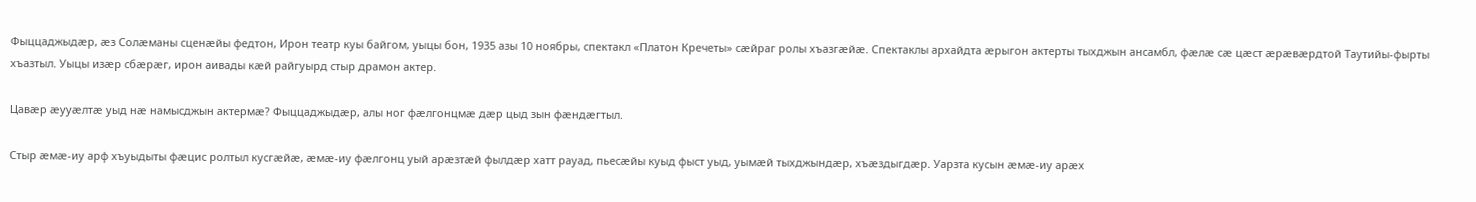Фыццаджыдӕр, ӕз Солӕманы сценӕйы федтон, Ирон театр куы байгом, уыцы бон, 1935 азы 10 ноябры, спектакл «Платон Кречеты» сӕйраг ролы хъазгӕйӕ. Спектаклы архайдта ӕрыгон актерты тыхджын ансамбл, фӕлӕ сӕ цӕст ӕрӕвӕрдтой Таутийы-фырты хъазтыл. Уыцы изӕр сбӕрӕг, ирон аивады кӕй райгуырд стыр драмон актер.

Цавӕр ӕууӕлтӕ уыд нӕ намысджын актермӕ? Фыццаджыдӕр, алы ног фӕлгонцмӕ дӕр цыд зын фӕндӕгтыл.

Стыр ӕмӕ-иу арф хъуыдыты фӕцис ролтыл кусгӕйӕ, ӕмӕ-иу фӕлгонц уый арӕзтӕй фылдӕр хатт рауад, пьесӕйы куыд фыст уыд, уымӕй тыхджындӕр, хъӕздыгдӕр. Уарзта кусын ӕмӕ-иу арӕх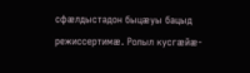сфӕлдыстадон быцӕуы бацыд режиссертимӕ. Ролыл кусгӕйӕ-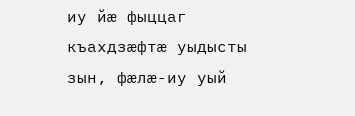иу йӕ фыццаг къахдзӕфтӕ уыдысты зын, фӕлӕ-иу уый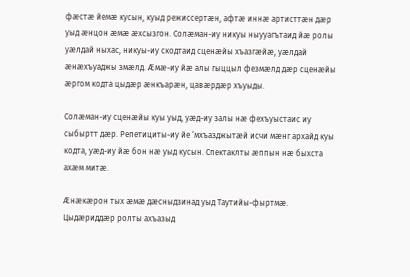фӕстӕ йемӕ кусын, куыд режиссертӕн, афтӕ иннӕ артисттӕн дӕр уыд ӕнцон ӕмӕ ӕхсызгон. Солӕман-иу никуы ныууагътаид йӕ ролы уӕлдай ныхас, никуы-иу скодтаид сценӕйы хъазгӕйӕ, уӕлдай ӕнӕхъуаджы змӕлд. Ӕмӕ-иу йӕ алы гыццыл фезмӕлд дӕр сценӕйы ӕргом кодта цыдӕр ӕнкъарӕн, цавӕрдӕр хъуыды.

Солӕман-иу сценӕйы куы уыд, уӕд-иу залы нӕ фехъуыстаис иу сыбыртт дӕр. Репетициты-иу йе ‘мхъазджытӕй исчи мӕнг архайд куы кодта, уӕд-иу йӕ бон нӕ уыд кусын. Спектаклты ӕппын нӕ быхста ахӕм митӕ.

Ӕнӕкӕрон тых ӕмӕ дӕсныдзинад уыд Таутийы-фыртмӕ. Цыдӕриддӕр ролты ахъазыд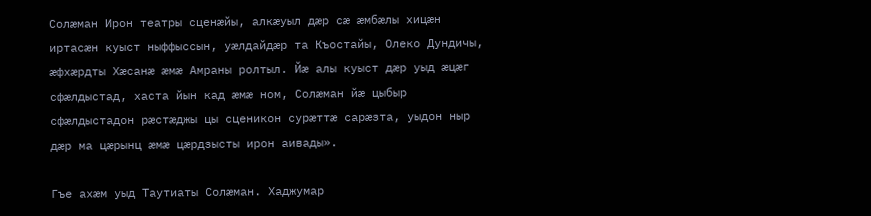Солӕман Ирон театры сценӕйы, алкӕуыл дӕр сӕ ӕмбӕлы хицӕн иртасӕн куыст ныффыссын, уӕлдайдӕр та Къостайы, Олеко Дундичы, ӕфхӕрдты Хӕсанӕ ӕмӕ Амраны ролтыл. Йӕ алы куыст дӕр уыд ӕцӕг  сфӕлдыстад, хаста йын кад ӕмӕ ном, Солӕман йӕ цыбыр сфӕлдыстадон рӕстӕджы цы сценикон сурӕттӕ сарӕзта, уыдон ныр дӕр ма цӕрынц ӕмӕ цӕрдзысты ирон аивады».

Гъе ахӕм уыд Таутиаты Солӕман. Хаджумар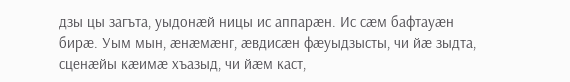дзы цы загъта, уыдонӕй ницы ис аппарӕн. Ис сӕм бафтауӕн бирӕ. Уым мын, ӕнӕмӕнг, ӕвдисӕн фӕуыдзысты, чи йӕ зыдта, сценӕйы кӕимӕ хъазыд, чи йӕм каст,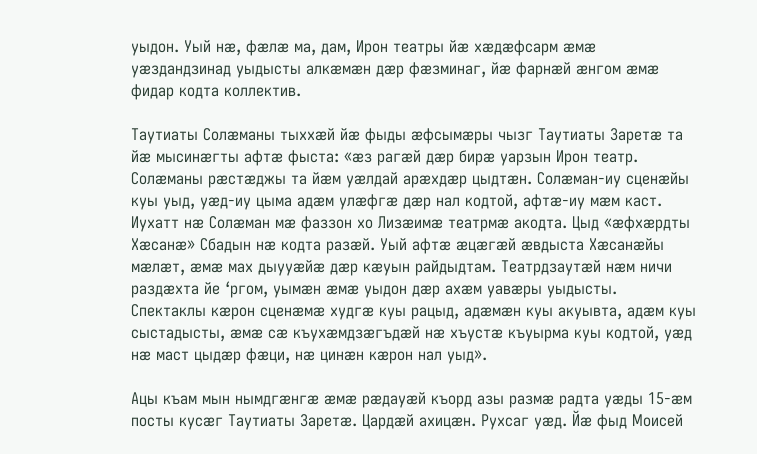уыдон. Уый нӕ, фӕлӕ ма, дам, Ирон театры йӕ хӕдӕфсарм ӕмӕ уӕздандзинад уыдысты алкӕмӕн дӕр фӕзминаг, йӕ фарнӕй ӕнгом ӕмӕ фидар кодта коллектив.

Таутиаты Солӕманы тыххӕй йӕ фыды ӕфсымӕры чызг Таутиаты Заретӕ та йӕ мысинӕгты афтӕ фыста: «ӕз рагӕй дӕр бирӕ уарзын Ирон театр. Солӕманы рӕстӕджы та йӕм уӕлдай арӕхдӕр цыдтӕн. Солӕман-иу сценӕйы куы уыд, уӕд-иу цыма адӕм улӕфгӕ дӕр нал кодтой, афтӕ-иу мӕм каст. Иухатт нӕ Солӕман мӕ фаззон хо Лизӕимӕ театрмӕ акодта. Цыд «ӕфхӕрдты Хӕсанӕ» Сбадын нӕ кодта разӕй. Уый афтӕ ӕцӕгӕй ӕвдыста Хӕсанӕйы мӕлӕт, ӕмӕ мах дыууӕйӕ дӕр кӕуын райдыдтам. Театрдзаутӕй нӕм ничи раздӕхта йе ‘ргом, уымӕн ӕмӕ уыдон дӕр ахӕм уавӕры уыдысты. Спектаклы кӕрон сценӕмӕ худгӕ куы рацыд, адӕмӕн куы акуывта, адӕм куы сыстадысты, ӕмӕ сӕ къухӕмдзӕгъдӕй нӕ хъустӕ къуырма куы кодтой, уӕд нӕ маст цыдӕр фӕци, нӕ цинӕн кӕрон нал уыд».

Ацы къам мын нымдгӕнгӕ ӕмӕ рӕдауӕй къорд азы размӕ радта уӕды 15-ӕм посты кусӕг Таутиаты Заретӕ. Цардӕй ахицӕн. Рухсаг уӕд. Йӕ фыд Моисей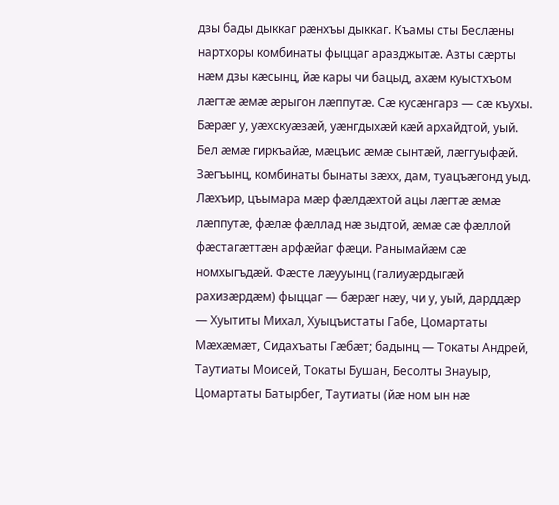дзы бады дыккаг рӕнхъы дыккаг. Къамы сты Беслӕны нартхоры комбинаты фыццаг аразджытӕ. Азты сӕрты нӕм дзы кӕсынц, йӕ кары чи бацыд, ахӕм куыстхъом лӕгтӕ ӕмӕ ӕрыгон лӕппутӕ. Сӕ кусӕнгарз — сӕ къухы. Бӕрӕг у, уӕхскуӕзӕй, уӕнгдыхӕй кӕй архайдтой, уый. Бел ӕмӕ гиркъайӕ, мӕцъис ӕмӕ сынтӕй, лӕггуыфӕй. Зӕгъынц, комбинаты бынаты зӕхх, дам, туацъӕгонд уыд. Лӕхъир, цъымара мӕр фӕлдӕхтой ацы лӕгтӕ ӕмӕ лӕппутӕ, фӕлӕ фӕллад нӕ зыдтой, ӕмӕ сӕ фӕллой фӕстагӕттӕн арфӕйаг фӕци. Ранымайӕм сӕ номхыгъдӕй. Фӕсте лӕууынц (галиуӕрдыгӕй рахизӕрдӕм) фыццаг — бӕрӕг нӕу, чи у, уый, дарддӕр — Хуытиты Михал, Хуыцъистаты Габе, Цомартаты Мӕхӕмӕт, Сидахъаты Гӕбӕт; бадынц — Токаты Андрей, Таутиаты Моисей, Токаты Бушан, Бесолты Знауыр, Цомартаты Батырбег, Таутиаты (йӕ ном ын нӕ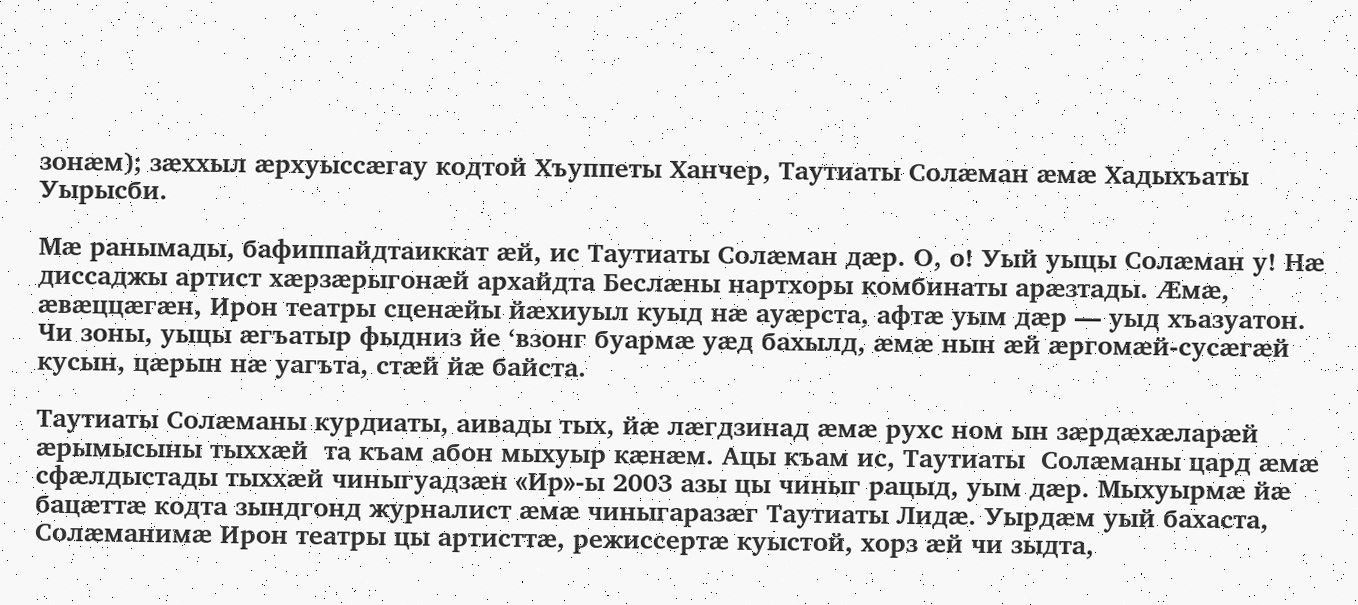зонӕм); зӕххыл ӕрхуыссӕгау кодтой Хъуппеты Ханчер, Таутиаты Солӕман ӕмӕ Хадыхъаты Уырысби.

Мӕ ранымады, бафиппайдтаиккат ӕй, ис Таутиаты Солӕман дӕр. О, о! Уый уыцы Солӕман у! Нӕ диссаджы артист хӕрзӕрыгонӕй архайдта Беслӕны нартхоры комбинаты арӕзтады. Ӕмӕ, ӕвӕццӕгӕн, Ирон театры сценӕйы йӕхиуыл куыд нӕ ауӕрста, афтӕ уым дӕр — уыд хъазуатон. Чи зоны, уыцы ӕгъатыр фыдниз йе ‘взонг буармӕ уӕд бахылд, ӕмӕ нын ӕй ӕргомӕй-сусӕгӕй кусын, цӕрын нӕ уагъта, стӕй йӕ байста.

Таутиаты Солӕманы курдиаты, аивады тых, йӕ лӕгдзинад ӕмӕ рухс ном ын зӕрдӕхӕларӕй ӕрымысыны тыххӕй  та къам абон мыхуыр кӕнӕм. Ацы къам ис, Таутиаты  Солӕманы цард ӕмӕ сфӕлдыстады тыххӕй чиныгуадзӕн «Ир»-ы 2003 азы цы чиныг рацыд, уым дӕр. Мыхуырмӕ йӕ бацӕттӕ кодта зындгонд журналист ӕмӕ чиныгаразӕг Таутиаты Лидӕ. Уырдӕм уый бахаста, Солӕманимӕ Ирон театры цы артисттӕ, режиссертӕ куыстой, хорз ӕй чи зыдта,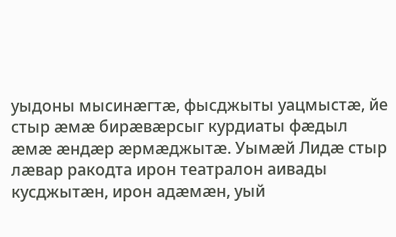уыдоны мысинӕгтӕ, фысджыты уацмыстӕ, йе стыр ӕмӕ бирӕвӕрсыг курдиаты фӕдыл ӕмӕ ӕндӕр ӕрмӕджытӕ. Уымӕй Лидӕ стыр лӕвар ракодта ирон театралон аивады кусджытӕн, ирон адӕмӕн, уый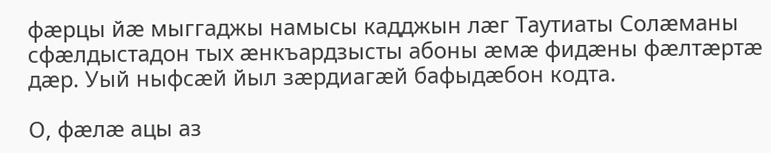фӕрцы йӕ мыггаджы намысы кадджын лӕг Таутиаты Солӕманы сфӕлдыстадон тых ӕнкъардзысты абоны ӕмӕ фидӕны фӕлтӕртӕ дӕр. Уый ныфсӕй йыл зӕрдиагӕй бафыдӕбон кодта.

О, фӕлӕ ацы аз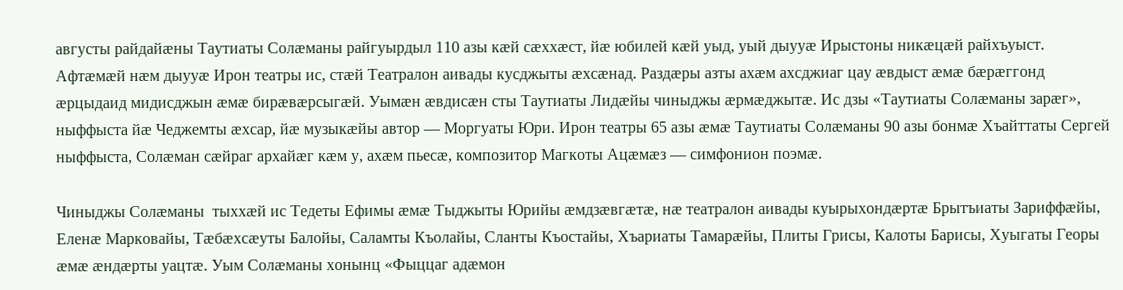августы райдайӕны Таутиаты Солӕманы райгуырдыл 110 азы кӕй сӕххӕст, йӕ юбилей кӕй уыд, уый дыууӕ Ирыстоны никӕцӕй райхъуыст. Афтӕмӕй нӕм дыууӕ Ирон театры ис, стӕй Театралон аивады кусджыты ӕхсӕнад. Раздӕры азты ахӕм ахсджиаг цау ӕвдыст ӕмӕ бӕрӕггонд ӕрцыдаид мидисджын ӕмӕ бирӕвӕрсыгӕй. Уымӕн ӕвдисӕн сты Таутиаты Лидӕйы чиныджы ӕрмӕджытӕ. Ис дзы «Таутиаты Солӕманы зарӕг», ныффыста йӕ Чеджемты ӕхсар, йӕ музыкӕйы автор — Моргуаты Юри. Ирон театры 65 азы ӕмӕ Таутиаты Солӕманы 90 азы бонмӕ Хъайттаты Сергей ныффыста, Солӕман сӕйраг архайӕг кӕм у, ахӕм пьесӕ, композитор Магкоты Ацӕмӕз — симфонион поэмӕ.

Чиныджы Солӕманы  тыххӕй ис Тедеты Ефимы ӕмӕ Тыджыты Юрийы ӕмдзӕвгӕтӕ, нӕ театралон аивады куырыхондӕртӕ Брытъиаты Зариффӕйы, Еленӕ Марковайы, Тӕбӕхсӕуты Балойы, Саламты Къолайы, Сланты Къостайы, Хъариаты Тамарӕйы, Плиты Грисы, Калоты Барисы, Хуыгаты Георы ӕмӕ ӕндӕрты уацтӕ. Уым Солӕманы хонынц «Фыццаг адӕмон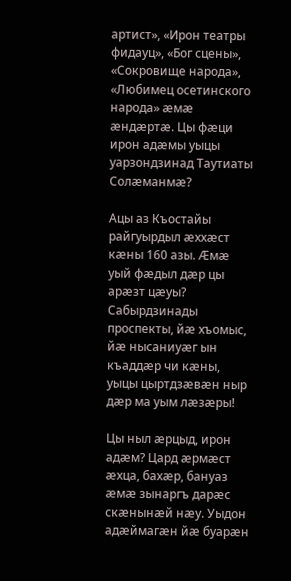артист», «Ирон театры фидауц», «Бог сцены», «Сокровище народа», «Любимец осетинского народа» ӕмӕ ӕндӕртӕ. Цы фӕци ирон адӕмы уыцы уарзондзинад Таутиаты Солӕманмӕ?

Ацы аз Къостайы райгуырдыл ӕххӕст кӕны 160 азы. Ӕмӕ уый фӕдыл дӕр цы арӕзт цӕуы? Сабырдзинады проспекты, йӕ хъомыс, йӕ нысаниуӕг ын къаддӕр чи кӕны, уыцы цыртдзӕвӕн ныр дӕр ма уым лӕзӕры!

Цы ныл ӕрцыд, ирон адӕм? Цард ӕрмӕст ӕхца, бахӕр, бануаз ӕмӕ зынаргъ дарӕс скӕнынӕй нӕу. Уыдон адӕймагӕн йӕ буарӕн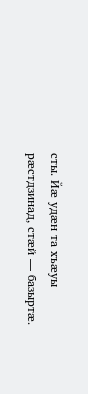сты. Йӕ удӕн та хъӕуы рӕстдзинад, стӕй — базыртӕ.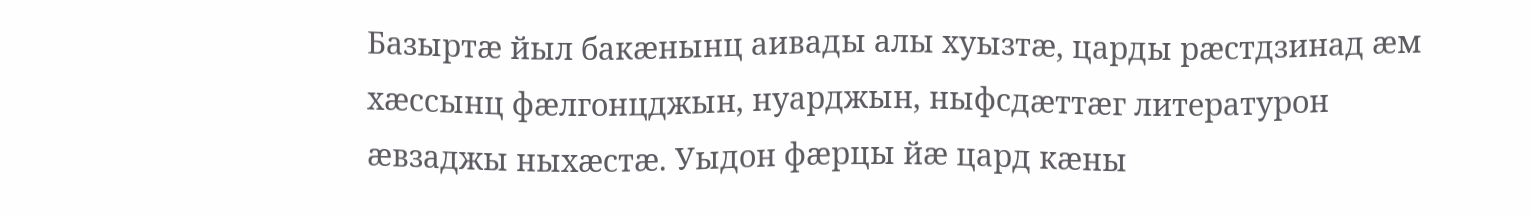Базыртӕ йыл бакӕнынц аивады алы хуызтӕ, царды рӕстдзинад ӕм хӕссынц фӕлгонцджын, нуарджын, ныфсдӕттӕг литературон ӕвзаджы ныхӕстӕ. Уыдон фӕрцы йӕ цард кӕны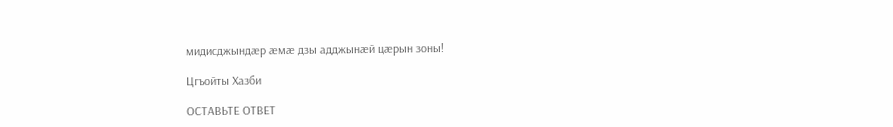мидисджындӕр ӕмӕ дзы адджынӕй цӕрын зоны!

Цгъойты Хазби

ОСТАВЬТЕ ОТВЕТ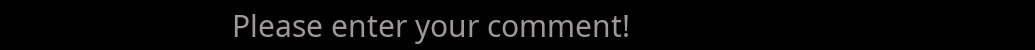Please enter your comment!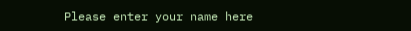Please enter your name here